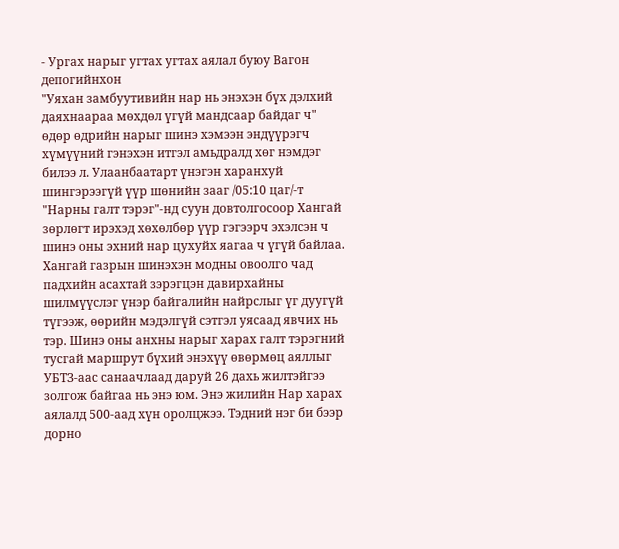- Ургах нарыг угтах угтах аялал буюу Вагон депогийнхон
"Уяхан замбуутивийн нар нь энэхэн бүх дэлхий даяхнаараа мөхдөл үгүй мандсаар байдаг ч" өдөр өдрийн нарыг шинэ хэмээн эндүүрэгч хүмүүний гэнэхэн итгэл амьдралд хөг нэмдэг билээ л. Улаанбаатарт үнэгэн харанхуй шингэрээгүй үүр шөнийн зааг /05:10 цаг/-т "Нарны галт тэрэг"-нд суун довтолгосоор Хангай зөрлөгт ирэхэд хөхөлбөр үүр гэгээрч эхэлсэн ч шинэ оны эхний нар цухуйх яагаа ч үгүй байлаа. Хангай газрын шинэхэн модны овоолго чад падхийн асахтай зэрэгцэн давирхайны шилмүүслэг үнэр байгалийн найрслыг үг дуугүй түгээж, өөрийн мэдэлгүй сэтгэл уясаад явчих нь тэр. Шинэ оны анхны нарыг харах галт тэрэгний тусгай маршрут бүхий энэхүү өвөрмөц аяллыг УБТЗ-аас санаачлаад даруй 26 дахь жилтэйгээ золгож байгаа нь энэ юм. Энэ жилийн Нар харах аялалд 500-аад хүн оролцжээ. Тэдний нэг би бээр дорно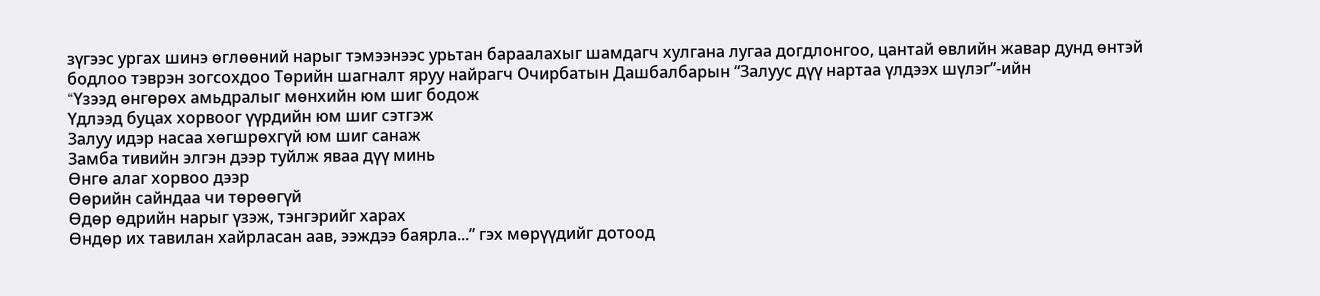зүгээс ургах шинэ өглөөний нарыг тэмээнээс урьтан бараалахыг шамдагч хулгана лугаа догдлонгоо, цантай өвлийн жавар дунд өнтэй бодлоо тэврэн зогсохдоо Төрийн шагналт яруу найрагч Очирбатын Дашбалбарын “Залуус дүү нартаа үлдээх шүлэг”-ийн
“Yзээд өнгөрөх амьдралыг мөнхийн юм шиг бодож
Yдлээд буцах хорвоог үүрдийн юм шиг сэтгэж
Залуу идэр насаа хөгшрөхгүй юм шиг санаж
Замба тивийн элгэн дээр туйлж яваа дүү минь
Өнгө алаг хорвоо дээр
Өөрийн сайндаа чи төрөөгүй
Өдөр өдрийн нарыг үзэж, тэнгэрийг харах
Өндөр их тавилан хайрласан аав, ээждээ баярла...” гэх мөрүүдийг дотоод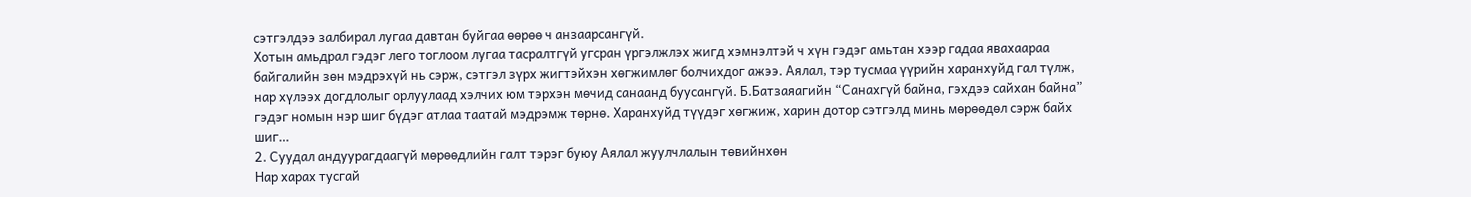сэтгэлдээ залбирал лугаа давтан буйгаа өөрөө ч анзаарсангүй.
Хотын амьдрал гэдэг лего тоглоом лугаа тасралтгүй угсран үргэлжлэх жигд хэмнэлтэй ч хүн гэдэг амьтан хээр гадаа явахаараа байгалийн зөн мэдрэхүй нь сэрж, сэтгэл зүрх жигтэйхэн хөгжимлөг болчихдог ажээ. Аялал, тэр тусмаа үүрийн харанхуйд гал түлж, нар хүлээх догдлолыг орлуулаад хэлчих юм тэрхэн мөчид санаанд буусангүй. Б.Батзаяагийн “Санахгүй байна, гэхдээ сайхан байна” гэдэг номын нэр шиг бүдэг атлаа таатай мэдрэмж төрнө. Харанхуйд түүдэг хөгжиж, харин дотор сэтгэлд минь мөрөөдөл сэрж байх шиг…
2. Суудал андуурагдаагүй мөрөөдлийн галт тэрэг буюу Аялал жуулчлалын төвийнхөн
Нар харах тусгай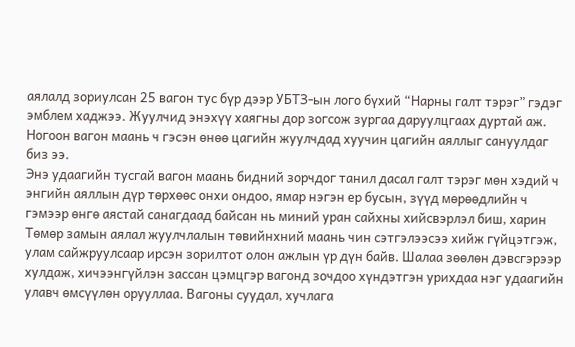аялалд зориулсан 25 вагон тус бүр дээр УБТЗ-ын лого бүхий “Нарны галт тэрэг” гэдэг эмблем хаджээ. Жуулчид энэхүү хаягны дор зогсож зургаа даруулцгаах дуртай аж. Ногоон вагон маань ч гэсэн өнөө цагийн жуулчдад хуучин цагийн аяллыг сануулдаг биз ээ.
Энэ удаагийн тусгай вагон маань бидний зорчдог танил дасал галт тэрэг мөн хэдий ч энгийн аяллын дүр төрхөөс онхи ондоо, ямар нэгэн ер бусын, зүүд мөрөөдлийн ч гэмээр өнгө аястай санагдаад байсан нь миний уран сайхны хийсвэрлэл биш, харин Төмөр замын аялал жуулчлалын төвийнхний маань чин сэтгэлээсээ хийж гүйцэтгэж, улам сайжруулсаар ирсэн зорилтот олон ажлын үр дүн байв. Шалаа зөөлөн дэвсгэрээр хулдаж, хичээнгүйлэн зассан цэмцгэр вагонд зочдоо хүндэтгэн урихдаа нэг удаагийн улавч өмсүүлөн орууллаа. Вагоны суудал, хучлага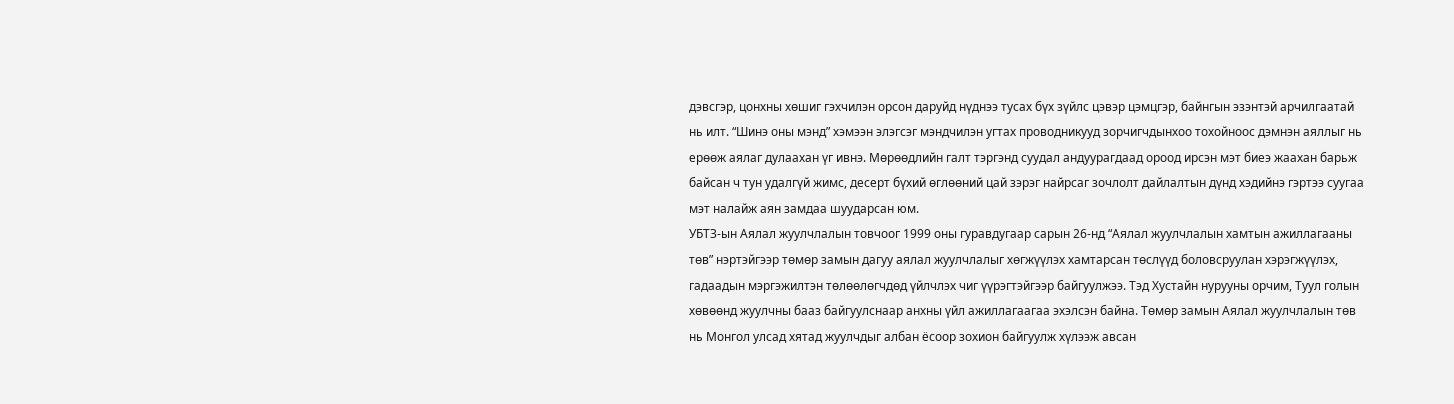дэвсгэр, цонхны хөшиг гэхчилэн орсон даруйд нүднээ тусах бүх зүйлс цэвэр цэмцгэр, байнгын эзэнтэй арчилгаатай нь илт. “Шинэ оны мэнд” хэмээн элэгсэг мэндчилэн угтах проводникууд зорчигчдынхоо тохойноос дэмнэн аяллыг нь ерөөж аялаг дулаахан үг ивнэ. Мөрөөдлийн галт тэргэнд суудал андуурагдаад ороод ирсэн мэт биеэ жаахан барьж байсан ч тун удалгүй жимс, десерт бүхий өглөөний цай зэрэг найрсаг зочлолт дайлалтын дүнд хэдийнэ гэртээ суугаа мэт налайж аян замдаа шуударсан юм.
УБТЗ-ын Аялал жуулчлалын товчоог 1999 оны гуравдугаар сарын 26-нд “Аялал жуулчлалын хамтын ажиллагааны төв” нэртэйгээр төмөр замын дагуу аялал жуулчлалыг хөгжүүлэх хамтарсан төслүүд боловсруулан хэрэгжүүлэх, гадаадын мэргэжилтэн төлөөлөгчдөд үйлчлэх чиг үүрэгтэйгээр байгуулжээ. Тэд Хустайн нурууны орчим, Туул голын хөвөөнд жуулчны бааз байгуулснаар анхны үйл ажиллагаагаа эхэлсэн байна. Төмөр замын Аялал жуулчлалын төв нь Монгол улсад хятад жуулчдыг албан ёсоор зохион байгуулж хүлээж авсан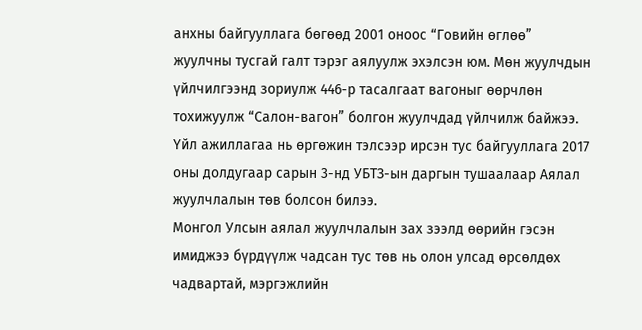анхны байгууллага бөгөөд 2001 оноос “Говийн өглөө” жуулчны тусгай галт тэрэг аялуулж эхэлсэн юм. Мөн жуулчдын үйлчилгээнд зориулж 446-р тасалгаат вагоныг өөрчлөн тохижуулж “Салон-вагон” болгон жуулчдад үйлчилж байжээ. Үйл ажиллагаа нь өргөжин тэлсээр ирсэн тус байгууллага 2017 оны долдугаар сарын 3-нд УБТЗ-ын даргын тушаалаар Аялал жуулчлалын төв болсон билээ.
Монгол Улсын аялал жуулчлалын зах зээлд өөрийн гэсэн имиджээ бүрдүүлж чадсан тус төв нь олон улсад өрсөлдөх чадвартай, мэргэжлийн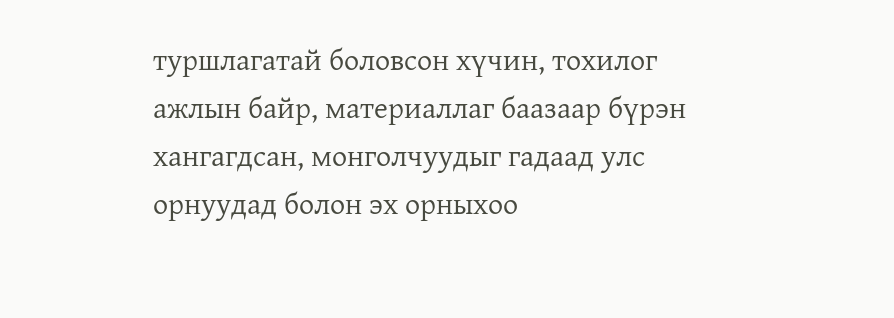туршлагатай боловсон хүчин, тохилог ажлын байр, материаллаг баазаар бүрэн хангагдсан, монголчуудыг гадаад улс орнуудад болон эх орныхоо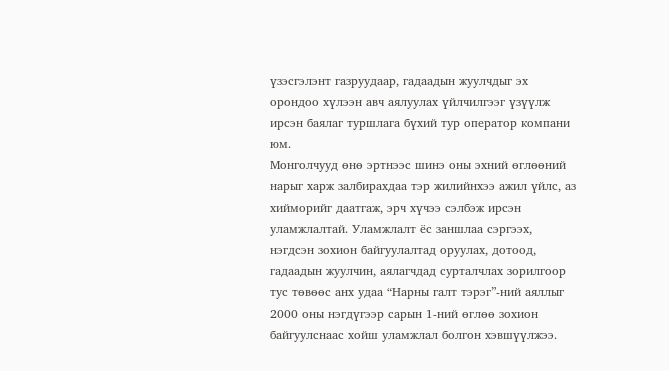үзэсгэлэнт газруудаар, гадаадын жуулчдыг эх орондоо хүлээн авч аялуулах үйлчилгээг үзүүлж ирсэн баялаг туршлага бүхий тур оператор компани юм.
Монголчууд өнө эртнээс шинэ оны эхний өглөөний нарыг харж залбирахдаа тэр жилийнхээ ажил үйлс, аз хийморийг даатгаж, эрч хүчээ сэлбэж ирсэн уламжлалтай. Уламжлалт ёс заншлаа сэргээх, нэгдсэн зохион байгуулалтад оруулах, дотоод, гадаадын жуулчин, аялагчдад сурталчлах зорилгоор тус төвөөс анх удаа “Нарны галт тэрэг”-ний аяллыг 2000 оны нэгдүгээр сарын 1-ний өглөө зохион байгуулснаас хойш уламжлал болгон хэвшүүлжээ.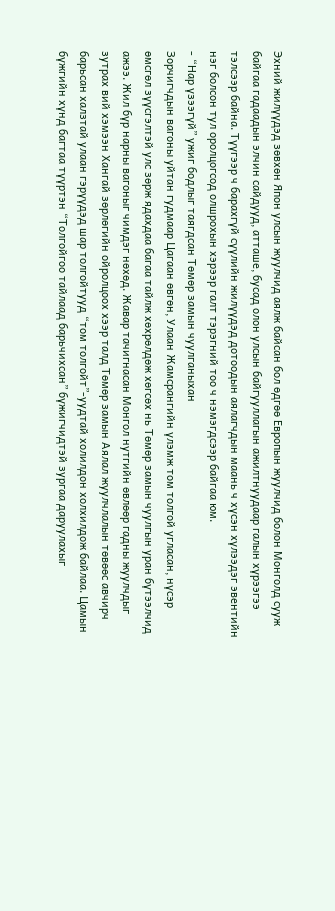Эхний жилүүдэд зөвхөн Япон улсын жуулчид аялж байсан бол өдгөө Европын жуулчид болон Монголд сууж байгаа гадаадын элчин сайдууд, атташе, бусад олон улсын байгууллагын ажилтнуудаар галын хүрээгээ тэлсээр байна. Түүгээр ч барахгүй сүүлийн жилүүдэд дотоодын аялагчдын маань ч хүсэн хүлээдэг эвентийн нэг болсон тул оролцогсод олшрохын хэрээр галт тэрэгний тоо ч нэмэгдсээр байгаа юм.
- “Нар үзээгүй” ужиг бодлыг таягдсан Төмөр замын чуулганыхан
Зорчигчдын вагоны уйтан гудмаар Цагаан өвгөн, Улаан Жамсрангийн үлэмж том толгой угласан, нүсэр өмсгөл зүүсгэлтэй улс зөрж ядахдаа багаа тайлж хөхрөлдөж хөгсөх нь Төмөр замын чуулгын уран бүтээлчид ажээ. Жил бүр нарны вагоныг чимдэг нөхөд. Жавар тачигнасан Монгол нутгийн өвлөөр гадны жуулчдыг зутрах вий хэмээн Хангай зөрлөгийн ойролцоох хээр талд Төмөр замын Аялал жуулчлалын төвөөс авчирч барьсан халзтай улаан гэрүүдэд шар толгойтууд “том толгойт”-уудтай холилдон холхилдож байлаа. Цамын бүжгийн хүнд багтаа түүртэн “Толгойгоо тайлаад барьчихсан” бүжигчидтэй зургаа даруулахыг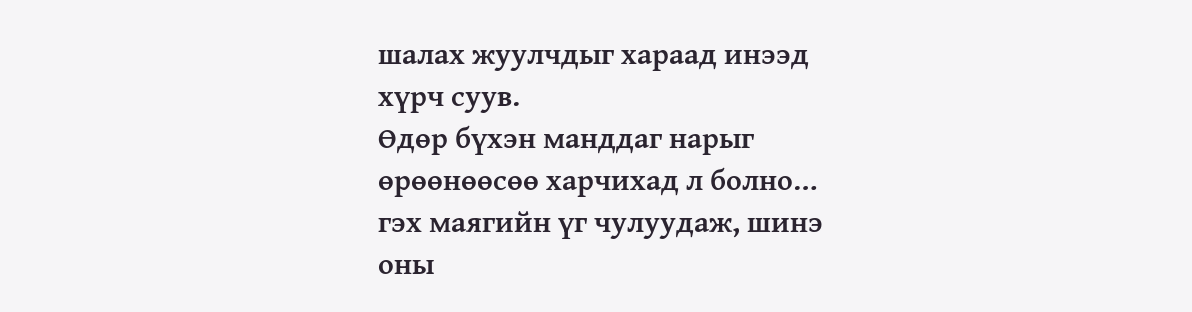шалах жуулчдыг хараад инээд хүрч суув.
Өдөр бүхэн манддаг нарыг өрөөнөөсөө харчихад л болно… гэх маягийн үг чулуудаж, шинэ оны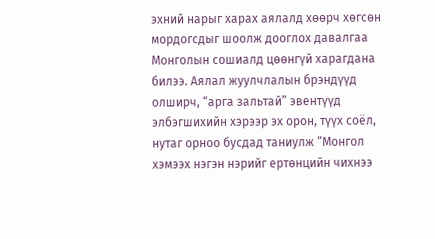эхний нарыг харах аялалд хөөрч хөгсөн мордогсдыг шоолж дооглох давалгаа Монголын сошиалд цөөнгүй харагдана билээ. Аялал жуулчлалын брэндүүд олширч, “арга зальтай” эвентүүд элбэгшихийн хэрээр эх орон, түүх соёл, нутаг орноо бусдад таниулж “Монгол хэмээх нэгэн нэрийг ертөнцийн чихнээ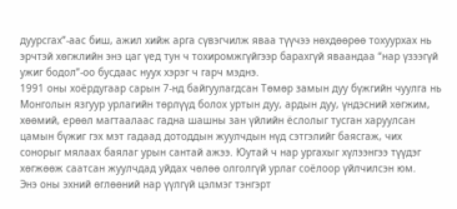дуурсгах”-аас биш, ажил хийж арга сүвэгчилж яваа түүчээ нөхдөөрөө тохуурхах нь эрчтэй хөгжлийн энэ цаг үед тун ч тохиромжгүйгээр барахгүй яваандаа “нар үзээгүй ужиг бодол”-оо бусдаас нуух хэрэг ч гарч мэднэ.
1991 оны хоёрдугаар сарын 7-нд байгуулагдсан Төмөр замын дуу бүжгийн чуулга нь Монголын язгуур урлагийн төрлүүд болох уртын дуу, ардын дуу, үндэсний хөгжим, хөөмий, ерөөл магтаалаас гадна шашны зан үйлийн ёслолыг тусган харуулсан цамын бүжиг гэх мэт гадаад дотоддын жуулчдын нүд сэтгэлийг баясгаж, чих сонорыг мялаах баялаг урын сантай ажээ. Юутай ч нар ургахыг хүлээнгээ түүдэг хөгжөөж саатсан жуулчдад уйдах чөлөө олголгүй урлаг соёлоор үйлчилсэн юм.
Энэ оны эхний өглөөний нар үүлгүй цэлмэг тэнгэрт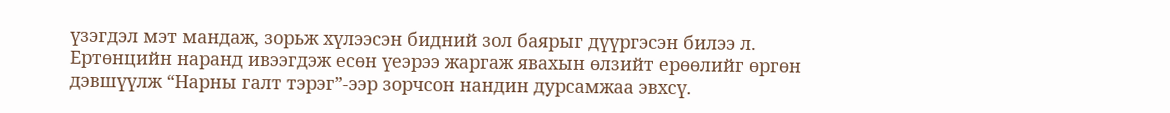үзэгдэл мэт мандаж, зорьж хүлээсэн бидний зол баярыг дүүргэсэн билээ л. Ертөнцийн наранд ивээгдэж есөн үеэрээ жаргаж явахын өлзийт ерөөлийг өргөн дэвшүүлж “Нарны галт тэрэг”-ээр зорчсон нандин дурсамжаа эвхсү.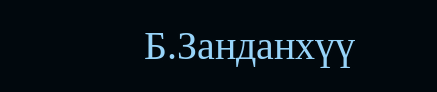Б.Занданхүү